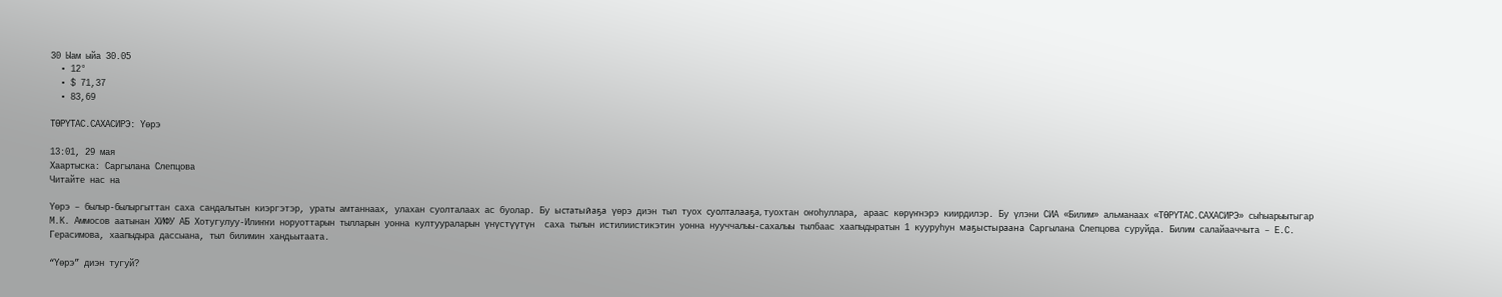30 Ыам ыйа 30.05
  • 12°
  • $ 71,37
  • 83,69

ТӨРҮТАС.САХАСИРЭ: Үөрэ

13:01, 29 мая
Хаартыска: Саргылана Слепцова
Читайте нас на

Үөрэ – былыр-былыргыттан саха сандалытын киэргэтэр, ураты амтаннаах, улахан суолталаах ас буолар. Бу ыстатыйаҕа үөрэ диэн тыл туох суолталааҕа, туохтан оҥоһуллара, араас көрүҥнэрэ киирдилэр. Бу үлэни СИА «Билим» альманаах «ТӨРҮТАС.САХАСИРЭ» сыһыарыытыгар М.К. Аммосов аатынан ХИФУ АБ Хотугулуу-Илиҥҥи норуоттарын тылларын уонна култуураларын үнүстүүтүн  саха тылын истилиистикэтин уонна нууччалыы-сахалыы тылбаас хаапыдыратын 1 кууруһун маҕыстыраана Саргылана Слепцова суруйда. Билим салайааччыта – Е.С. Герасимова, хаапыдыра дассыана, тыл билимин хандьытаата.

“Үөрэ” диэн тугуй?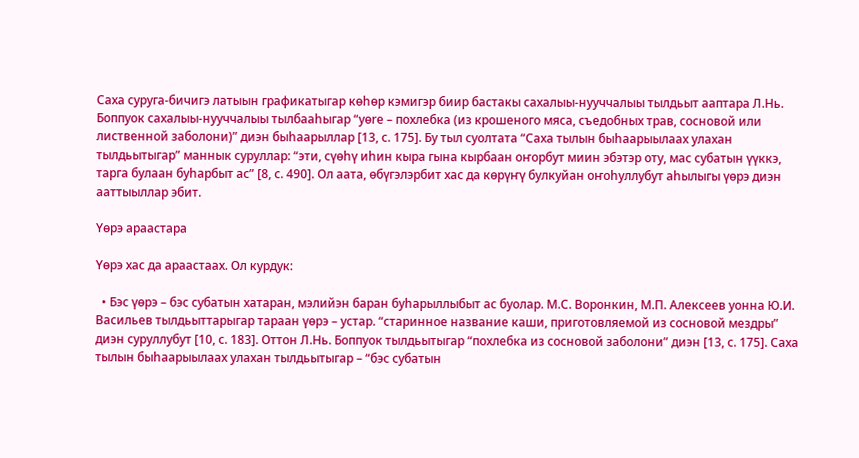Саха суруга-бичигэ латыын графикатыгар көһөр кэмигэр биир бастакы сахалыы-нууччалыы тылдьыт ааптара Л.Нь. Боппуок сахалыы-нууччалыы тылбааһыгар “уөre – похлебка (из крошеного мяса, съедобных трав, сосновой или лиственной заболони)” диэн быһаарыллар [13, с. 175]. Бу тыл суолтата “Саха тылын быһаарыылаах улахан тылдьытыгар” маннык суруллар: “эти, сүөһү иһин кыра гына кырбаан оҥорбут миин эбэтэр оту, мас субатын үүккэ, тарга булаан буһарбыт ас” [8, с. 490]. Ол аата, өбүгэлэрбит хас да көрүҥү булкуйан оҥоһуллубут аһылыгы үөрэ диэн ааттыыллар эбит.

Үөрэ араастара

Үөрэ хас да араастаах. Ол курдук:

  • Бэс үөрэ – бэс субатын хатаран, мэлийэн баран буһарыллыбыт ас буолар. М.С. Воронкин, М.П. Алексеев уонна Ю.И. Васильев тылдьыттарыгар тараан үөрэ – устар. “старинное название каши, приготовляемой из сосновой мездры” диэн суруллубут [10, с. 183]. Оттон Л.Нь. Боппуок тылдьытыгар “похлебка из сосновой заболони” диэн [13, с. 175]. Саха тылын быһаарыылаах улахан тылдьытыгар – “бэс субатын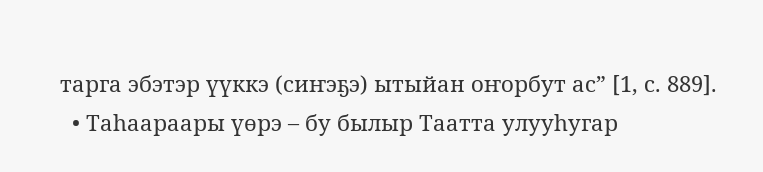тарга эбэтэр үүккэ (сиҥэҕэ) ытыйан оҥорбут ас” [1, с. 889].
  • Таһаараары үөрэ – бу былыр Таатта улууһугар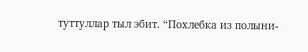туттуллар тыл эбит. “Похлебка из полыни-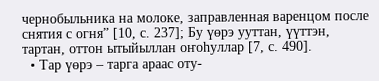чернобыльника на молоке, заправленная варенцом после снятия с огня” [10, с. 237]; Бу үөрэ ууттан, үүттэн, тартан, оттон ытыйыллан оҥоһуллар [7, с. 490].
  • Тар үөрэ – тарга араас оту-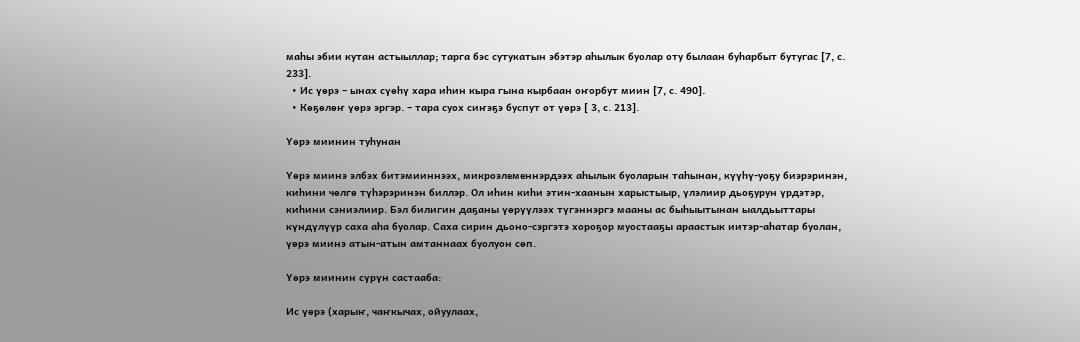маһы эбии кутан астыыллар; тарга бэс сутукатын эбэтэр аһылык буолар оту былаан буһарбыт бутугас [7, с. 233].
  • Ис үөрэ – ынах сүөһү хара иһин кыра гына кырбаан оҥорбут миин [7, с. 490].
  • Көҕөлөҥ үөрэ эргэр. – тара суох сиҥэҕэ буспут от үөрэ [ 3, с. 213].

Үөрэ миинин туһунан

Үөрэ миинэ элбэх битэмииннээх, микроэлеменнэрдээх аһылык буоларын таһынан, күүһү-уоҕу биэрэринэн, киһини чөлгө түһэрэринэн биллэр. Ол иһин киһи этин-хаанын харыстыыр, үлэлиир дьоҕурун үрдэтэр, киһини сэниэлиир. Бэл билигин даҕаны үөрүүлээх түгэннэргэ мааны ас быһыытынан ыалдьыттары күндүлүүр саха аһа буолар. Саха сирин дьоно-сэргэтэ хороҕор муостааҕы араастык иитэр-аһатар буолан, үөрэ миинэ атын-атын амтаннаах буолуон сөп.

Үөрэ миинин сүрүн састааба:

Ис үөрэ (харыҥ, чаҥкычах, ойуулаах,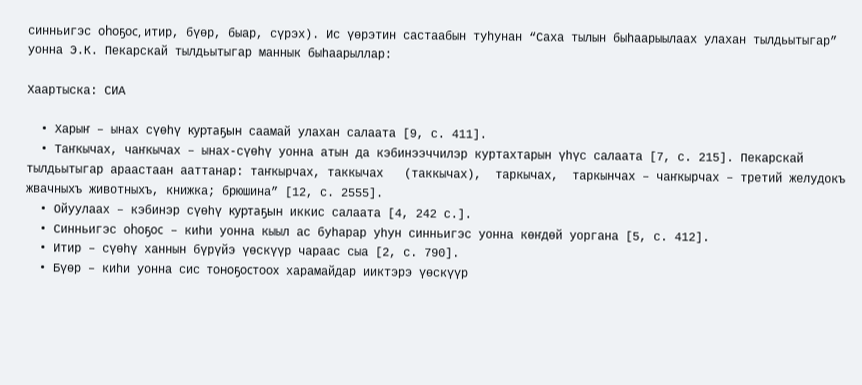синньигэс оһоҕос, итир, бүөр, быар, сүрэх). Ис үөрэтин састаабын туһунан “Саха тылын быһаарыылаах улахан тылдьытыгар” уонна Э.К. Пекарскай тылдьытыгар маннык быһаарыллар:

Хаартыска: СИА

  • Харыҥ – ынах сүөһү куртаҕын саамай улахан салаата [9, с. 411].
  • Таҥкычах, чаҥкычах – ынах-сүөһү уонна атын да кэбинээччилэр куртахтарын үһүс салаата [7, с. 215]. Пекарскай тылдьытыгар араастаан ааттанар: таҥкырчах, таккычах   (таккычах),  таркычах,  таркынчах – чаҥкырчах – третий желудокъ жвачныхъ животныхъ, книжка; брюшина” [12, с. 2555].
  • Ойуулаах – кэбинэр сүөһү куртаҕын иккис салаата [4, 242 с.].
  • Синньигэс оһоҕос – киһи уонна кыыл ас буһарар уһун синньигэс уонна көҥдөй уоргана [5, с. 412].
  • Итир – сүөһү ханнын бүрүйэ үөскүүр чараас сыа [2, с. 790].
  • Бүөр – киһи уонна сис тоноҕостоох харамайдар ииктэрэ үөскүүр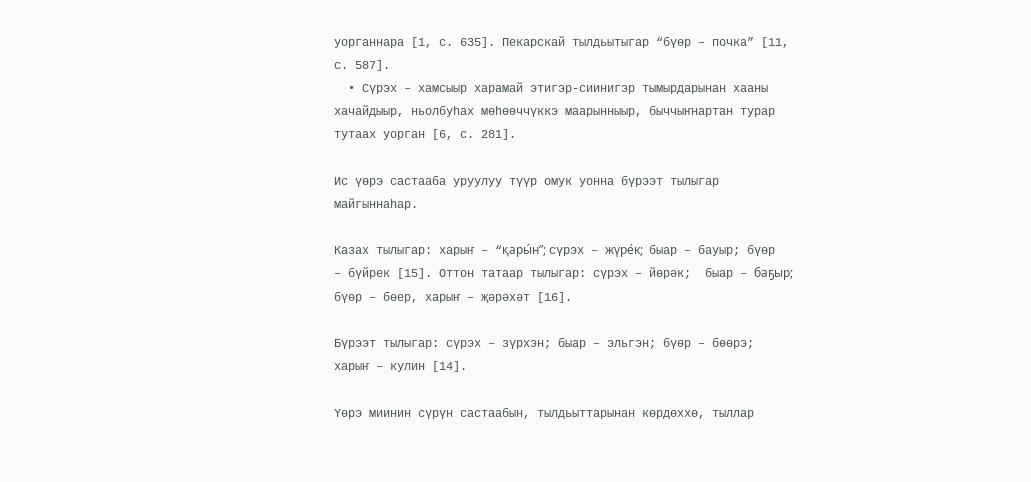уорганнара [1, с. 635]. Пекарскай тылдьытыгар “бүөр – почка” [11, с. 587].
  • Сүрэх – хамсыыр харамай этигэр-сиинигэр тымырдарынан хааны хачайдыыр, ньолбуһах мөһөөччүккэ маарынныыр, быччыҥнартан турар тутаах уорган [6, с. 281].

Ис үөрэ састааба уруулуу түүр омук уонна бүрээт тылыгар майгыннаһар.

Казах тылыгар: харыҥ – “қары́н”; сүрэх – жүре́к;  быар – бауыр; бүөр – бүйрек [15]. Оттон татаар тылыгар: сүрэх – йөрәк;  быар – баҕыр; бүөр – бөер, харыҥ – җәрәхәт [16].

Бүрээт тылыгар: сүрэх – зүрхэн; быар – эльгэн; бүөр – бөөрэ; харыҥ – кулин [14].

Үөрэ миинин сүрүн састаабын, тылдьыттарынан көрдөххө, тыллар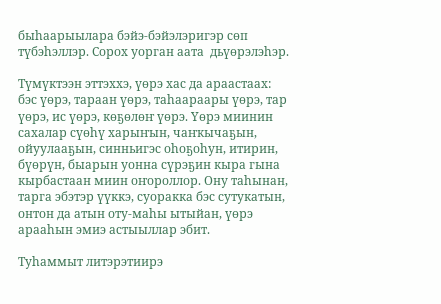быһаарыылара бэйэ-бэйэлэригэр сөп түбэһэллэр. Сорох уорган аата  дьүөрэлэһэр.

Түмүктээн эттэххэ, үөрэ хас да араастаах: бэс үөрэ, тараан үөрэ, таһаараары үөрэ, тар үөрэ, ис үөрэ, көҕөлөҥ үөрэ. Үөрэ миинин сахалар сүөһү харыҥын, чаҥкычаҕын, ойуулааҕын, синньигэс оһоҕоһун, итирин, бүөрүн, быарын уонна сүрэҕин кыра гына кырбастаан миин оҥороллор. Ону таһынан, тарга эбэтэр үүккэ, суоракка бэс сутукатын, онтон да атын оту-маһы ытыйан, үөрэ арааһын эмиэ астыыллар эбит.

Туһаммыт литэрэтиирэ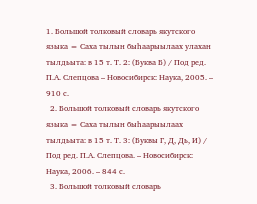1. Большой толковый словарь якутского языка = Саха тылын быһаарыылаах улахан тылдьыта: в 15 т. Т. 2: (Буква Б) / Под ред. П.А. Слепцова – Новосибирск: Наука, 2005. – 910 с.
  2. Большой толковый словарь якутского языка = Саха тылын быһаарыылаах тылдьыта: в 15 т. Т. 3: (Буквы Г, Д, Дь, И) / Под ред. П.А. Слепцова. – Новосибирск: Наука, 2006. – 844 с.
  3. Большой толковый словарь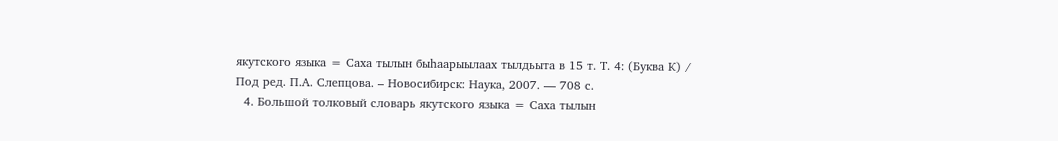якутского языка = Саха тылын быһаарыылаах тылдьыта в 15 т. Т. 4: (Буква К) / Под ред. П.А. Слепцова. – Новосибирск: Наука, 2007. — 708 с.
  4. Большой толковый словарь якутского языка = Саха тылын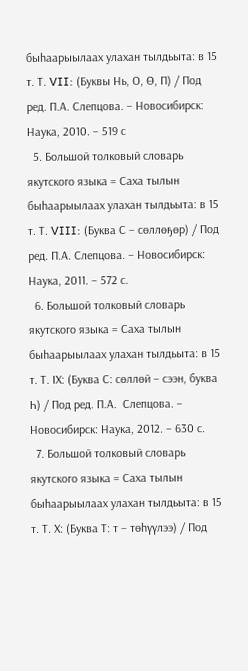быһаарыылаах улахан тылдьыта: в 15 т. Т. VII: (Буквы Нь, О, Ө, П) / Под ред. П.А. Слепцова. – Новосибирск: Наука, 2010. – 519 с
  5. Большой толковый словарь якутского языка = Саха тылын быһаарыылаах улахан тылдьыта: в 15 т. Т. VIII: (Буква С – сөллөҕөр) / Под ред. П.А. Слепцова. – Новосибирск: Наука, 2011. – 572 с.
  6. Большой толковый словарь якутского языка = Саха тылын быһаарыылаах улахан тылдьыта: в 15 т. Т. IХ: (Буква С: сөллөй – сээн, буква Һ) / Под ред. П.А.  Слепцова. – Новосибирск: Наука, 2012. – 630 с.
  7. Большой толковый словарь якутского языка = Саха тылын быһаарыылаах улахан тылдьыта: в 15 т. Т. Х: (Буква Т: т – төһүүлээ) / Под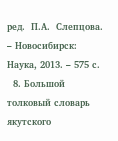ред.  П.А.  Слепцова. – Новосибирск: Наука, 2013. – 575 с.
  8. Большой толковый словарь якутского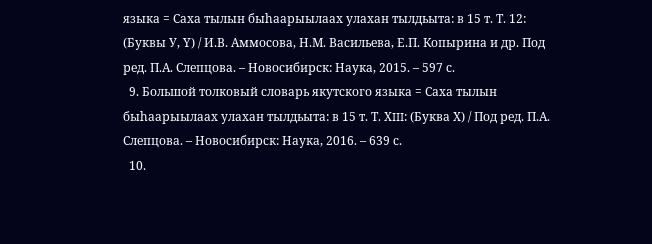языка = Саха тылын быһаарыылаах улахан тылдьыта: в 15 т. Т. 12: (Буквы У, Ү) / И.В. Аммосова, Н.М. Васильева, Е.П. Копырина и др. Под ред. П.А. Слепцова. – Новосибирск: Наука, 2015. – 597 с.
  9. Большой толковый словарь якутского языка = Саха тылын быһаарыылаах улахан тылдьыта: в 15 т. Т. ХIII: (Буква Х) / Под ред. П.А.  Слепцова. – Новосибирск: Наука, 2016. – 639 с.
  10.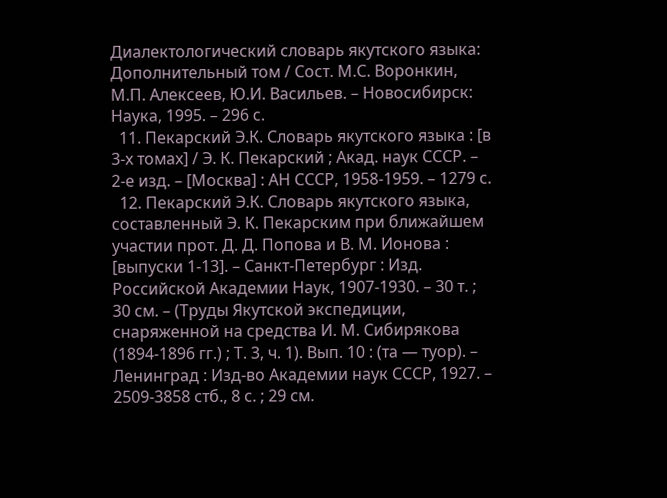Диалектологический словарь якутского языка: Дополнительный том / Сост. М.С. Воронкин, М.П. Алексеев, Ю.И. Васильев. – Новосибирск: Наука, 1995. – 296 с.
  11. Пекарский Э.К. Словарь якутского языка : [в 3-х томах] / Э. К. Пекарский ; Акад. наук СССР. – 2-е изд. – [Москва] : АН СССР, 1958-1959. – 1279 с.
  12. Пекарский Э.К. Словарь якутского языка, составленный Э. К. Пекарским при ближайшем участии прот. Д. Д. Попова и В. М. Ионова : [выпуски 1-13]. – Санкт-Петербург : Изд. Российской Академии Наук, 1907-1930. – 30 т. ; 30 см. – (Труды Якутской экспедиции, снаряженной на средства И. М. Сибирякова (1894-1896 гг.) ; Т. 3, ч. 1). Вып. 10 : (та — туор). – Ленинград : Изд-во Академии наук СССР, 1927. – 2509-3858 стб., 8 с. ; 29 см.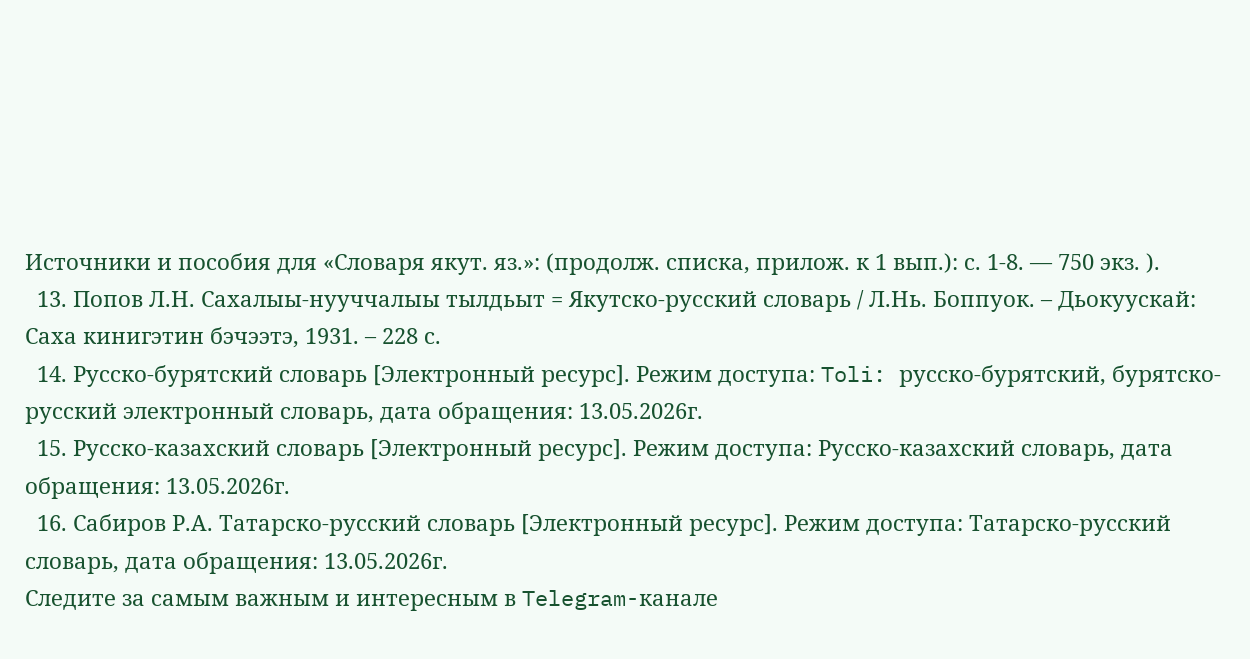Источники и пособия для «Словаря якут. яз.»: (продолж. списка, прилож. к 1 вып.): с. 1-8. — 750 экз. ).
  13. Попов Л.Н. Сахалыы-нууччалыы тылдьыт = Якутско-русский словарь / Л.Нь. Боппуок. – Дьокуускай: Саха кинигэтин бэчээтэ, 1931. – 228 с.
  14. Русско-бурятский словарь [Электронный ресурс]. Режим доступа: Toli: русско-бурятский, бурятско-русский электронный словарь, дата обращения: 13.05.2026г.
  15. Русско-казахский словарь [Электронный ресурс]. Режим доступа: Русско-казахский словарь, дата обращения: 13.05.2026г.
  16. Сабиров Р.А. Татарско-русский словарь [Электронный ресурс]. Режим доступа: Татарско-русский словарь, дата обращения: 13.05.2026г.
Следите за самым важным и интересным в Telegram-канале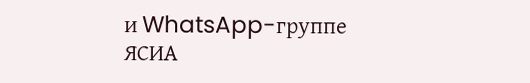и WhatsApp-группе ЯСИА